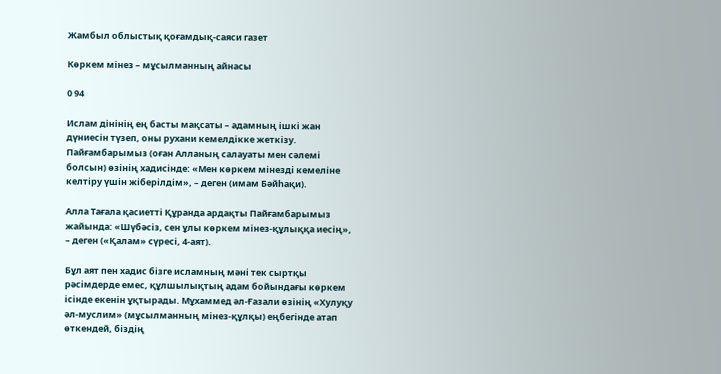Жамбыл облыстық қоғамдық-саяси газет

Көркем мінез – мұсылманның айнасы

0 94

Ислам дінінің ең басты мақсаты – адамның ішкі жан дүниесін түзеп, оны рухани кемелдікке жеткізу. Пайғамбарымыз (оған Алланың салауаты мен сәлемі болсын) өзінің хадисінде: «Мен көркем мінезді кемеліне келтіру үшін жіберілдім», – деген (имам Бәйһақи).

Алла Тағала қасиетті Құранда ардақты Пайғамбарымыз жайында: «Шүбәсіз, сен ұлы көркем мінез-құлыққа иесің», – деген («Қалам» сүресі, 4-аят).

Бұл аят пен хадис бізге исламның мәні тек сыртқы рәсімдерде емес, құлшылықтың адам бойындағы көркем ісінде екенін ұқтырады. Мұхаммед әл-Ғазали өзінің «Хулуқу әл-муслим» (мұсылманның мінез-құлқы) еңбегінде атап өткендей, біздің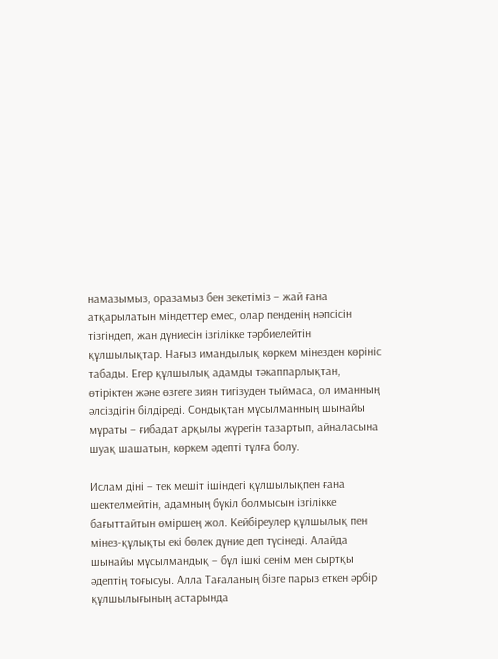намазымыз, оразамыз бен зекетіміз – жай ғана атқарылатын міндеттер емес, олар пенденің нәпсісін тізгіндеп, жан дүниесін ізгілікке тәрбиелейтін құлшылықтар. Нағыз имандылық көркем мінезден көрініс табады. Егер құлшылық адамды тәкаппарлықтан, өтіріктен және өзгеге зиян тигізуден тыймаса, ол иманның әлсіздігін білдіреді. Сондықтан мұсылманның шынайы мұраты – ғибадат арқылы жүрегін тазартып, айналасына шуақ шашатын, көркем әдепті тұлға болу.

Ислам діні – тек мешіт ішіндегі құлшылықпен ғана шектелмейтін, адамның бүкіл болмысын ізгілікке бағыттайтын өміршең жол. Кейбіреулер құлшылық пен мінез-құлықты екі бөлек дүние деп түсінеді. Алайда шынайы мұсылмандық – бұл ішкі сенім мен сыртқы әдептің тоғысуы. Алла Тағаланың бізге парыз еткен әрбір құлшылығының астарында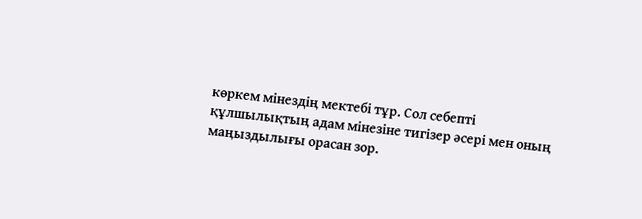көркем мінездің мектебі тұр. Сол себепті құлшылықтың адам мінезіне тигізер әсері мен оның маңыздылығы орасан зор.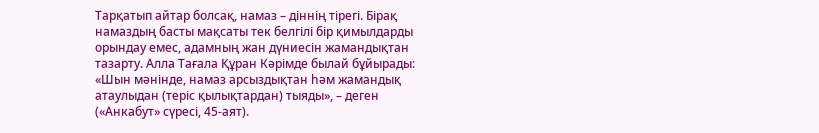Тарқатып айтар болсақ, намаз – діннің тірегі. Бірақ намаздың басты мақсаты тек белгілі бір қимылдарды орындау емес, адамның жан дүниесін жамандықтан тазарту. Алла Тағала Құран Кәрімде былай бұйырады: «Шын мәнінде, намаз арсыздықтан һәм жамандық атаулыдан (теріс қылықтардан) тыяды», – деген («Анкабут» сүресі, 45-аят).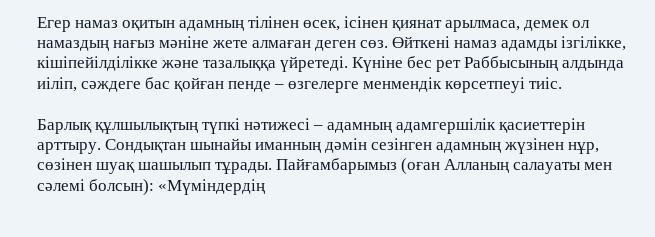Егер намаз оқитын адамның тілінен өсек, ісінен қиянат арылмаса, демек ол намаздың нағыз мәніне жете алмаған деген сөз. Өйткені намаз адамды ізгілікке, кішіпейілділікке және тазалыққа үйретеді. Күніне бес рет Раббысының алдында иіліп, сәждеге бас қойған пенде – өзгелерге менмендік көрсетпеуі тиіс.

Барлық құлшылықтың түпкі нәтижесі – адамның адамгершілік қасиеттерін арттыру. Сондықтан шынайы иманның дәмін сезінген адамның жүзінен нұр, сөзінен шуақ шашылып тұрады. Пайғамбарымыз (оған Алланың салауаты мен сәлемі болсын): «Мүміндердің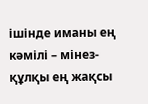ішінде иманы ең кәмілі – мінез-құлқы ең жақсы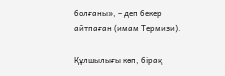болғаны», – деп бекер айтпаған (имам Термизи).

Құлшылығы көп, бірақ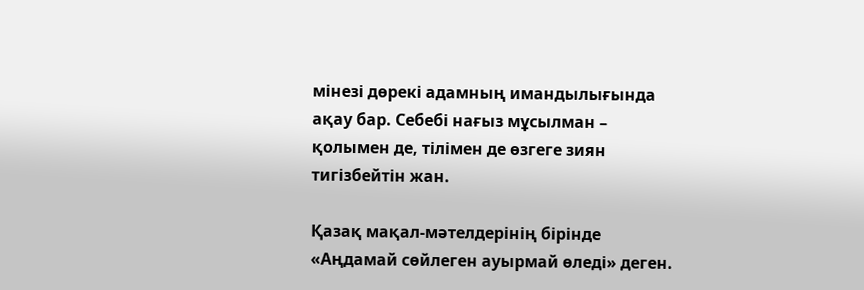мінезі дөрекі адамның имандылығында ақау бар. Себебі нағыз мұсылман – қолымен де, тілімен де өзгеге зиян тигізбейтін жан.

Қазақ мақал-мәтелдерінің бірінде «Аңдамай сөйлеген ауырмай өледі» деген.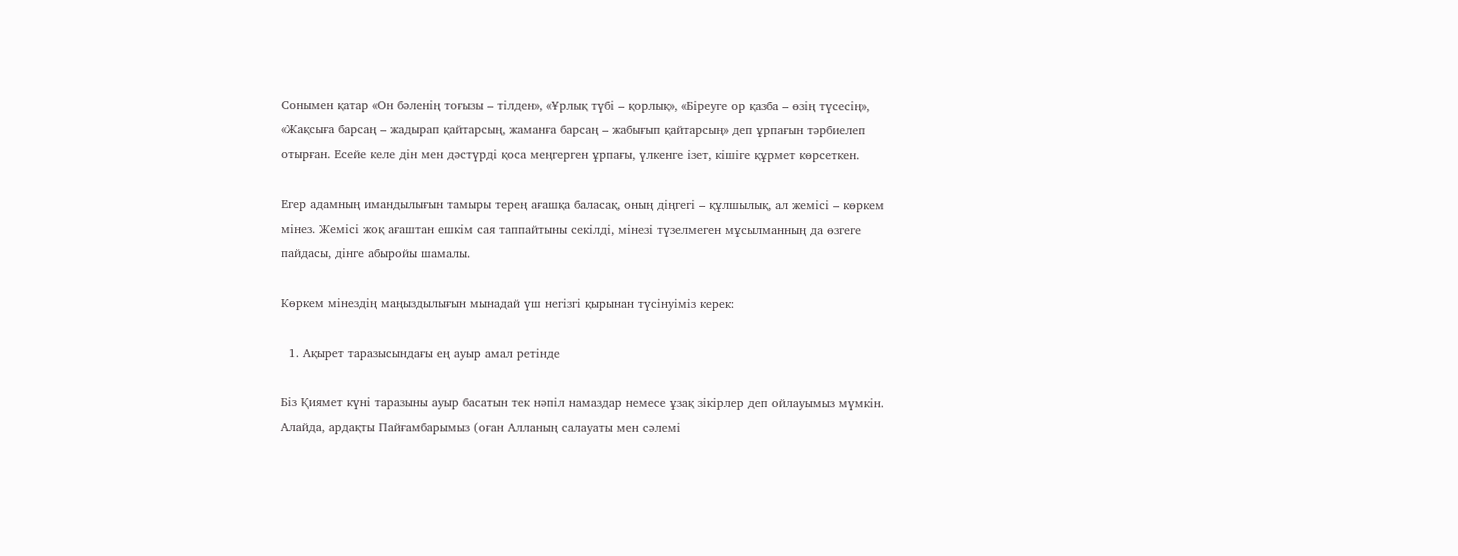Сонымен қатар «Он бәленің тоғызы – тілден», «Ұрлық түбі – қорлық», «Біреуге ор қазба – өзің түсесің», «Жақсыға барсаң – жадырап қайтарсың, жаманға барсаң – жабығып қайтарсың» деп ұрпағын тәрбиелеп отырған. Есейе келе дін мен дәстүрді қоса меңгерген ұрпағы, үлкенге ізет, кішіге құрмет көрсеткен.

Егер адамның имандылығын тамыры терең ағашқа баласақ, оның діңгегі – құлшылық, ал жемісі – көркем мінез. Жемісі жоқ ағаштан ешкім сая таппайтыны секілді, мінезі түзелмеген мұсылманның да өзгеге пайдасы, дінге абыройы шамалы.

Көркем мінездің маңыздылығын мынадай үш негізгі қырынан түсінуіміз керек:

  1. Ақырет таразысындағы ең ауыр амал ретінде

Біз Қиямет күні таразыны ауыр басатын тек нәпіл намаздар немесе ұзақ зікірлер деп ойлауымыз мүмкін. Алайда, ардақты Пайғамбарымыз (оған Алланың салауаты мен сәлемі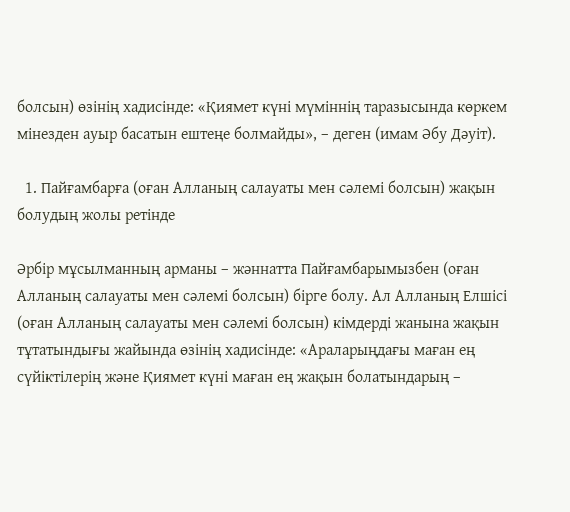болсын) өзінің хадисінде: «Қиямет күні мүміннің таразысында көркем мінезден ауыр басатын ештеңе болмайды», – деген (имам Әбу Дәуіт).

  1. Пайғамбарға (оған Алланың салауаты мен сәлемі болсын) жақын болудың жолы ретінде

Әрбір мұсылманның арманы – жәннатта Пайғамбарымызбен (оған Алланың салауаты мен сәлемі болсын) бірге болу. Ал Алланың Елшісі (оған Алланың салауаты мен сәлемі болсын) кімдерді жанына жақын тұтатындығы жайында өзінің хадисінде: «Араларыңдағы маған ең сүйіктілерің және Қиямет күні маған ең жақын болатындарың –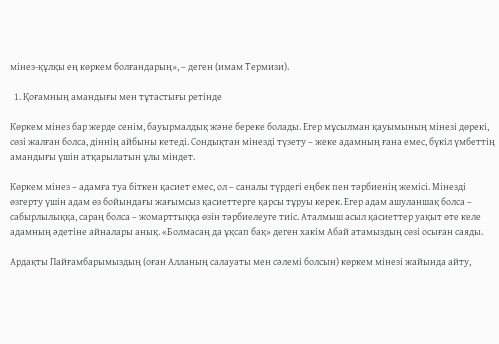мінез-құлқы ең көркем болғандарың», – деген (имам Термизи).

  1. Қоғамның амандығы мен тұтастығы ретінде

Көркем мінез бар жерде сенім, бауырмалдық және береке болады. Егер мұсылман қауымының мінезі дөрекі, сөзі жалған болса, діннің айбыны кетеді. Сондықтан мінезді түзету – жеке адамның ғана емес, бүкіл үмбеттің амандығы үшін атқарылатын ұлы міндет.

Көркем мінез – адамға туа біткен қасиет емес, ол – саналы түрдегі еңбек пен тәрбиенің жемісі. Мінезді өзгерту үшін адам өз бойындағы жағымсыз қасиеттерге қарсы тұруы керек. Егер адам ашуланшақ болса – сабырлылыққа, сараң болса – жомарттыққа өзін тәрбиелеуге тиіс. Аталмыш асыл қасиеттер уақыт өте келе адамның әдетіне айналары анық. «Болмасаң да ұқсап бақ» деген хакім Абай атамыздың сөзі осыған саяды.

Ардақты Пайғамбарымыздың (оған Алланың салауаты мен сәлемі болсын) көркем мінезі жайында айту,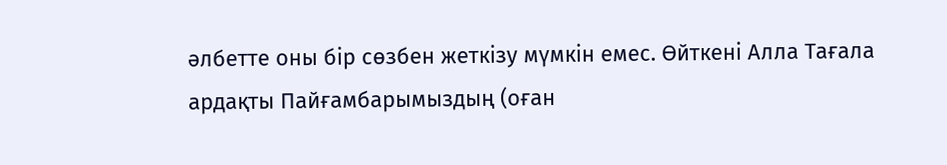әлбетте оны бір сөзбен жеткізу мүмкін емес. Өйткені Алла Тағала ардақты Пайғамбарымыздың (оған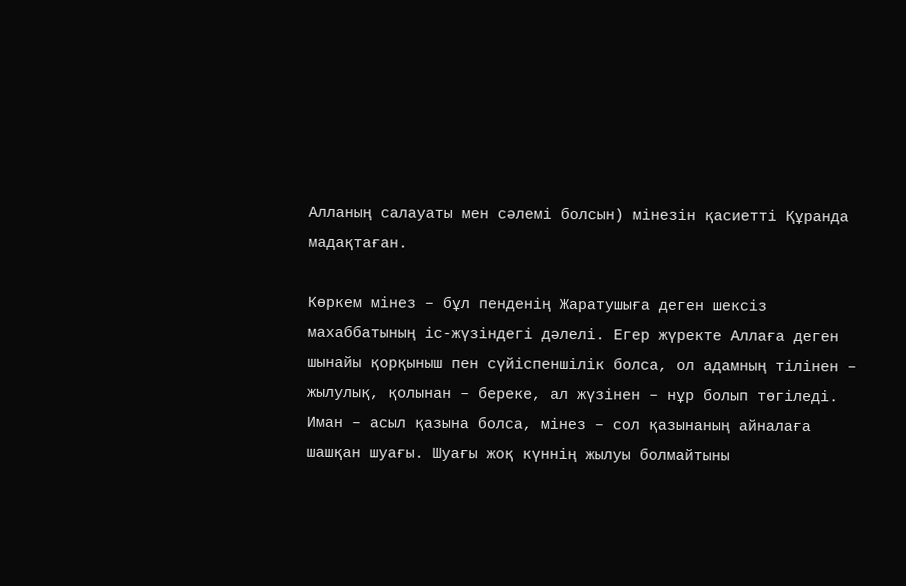Алланың салауаты мен сәлемі болсын) мінезін қасиетті Құранда мадақтаған.

Көркем мінез – бұл пенденің Жаратушыға деген шексіз махаббатының іс-жүзіндегі дәлелі. Егер жүректе Аллаға деген шынайы қорқыныш пен сүйіспеншілік болса, ол адамның тілінен – жылулық, қолынан – береке, ал жүзінен – нұр болып төгіледі. Иман – асыл қазына болса, мінез – сол қазынаның айналаға шашқан шуағы. Шуағы жоқ күннің жылуы болмайтыны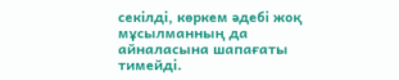секілді, көркем әдебі жоқ мұсылманның да айналасына шапағаты тимейді.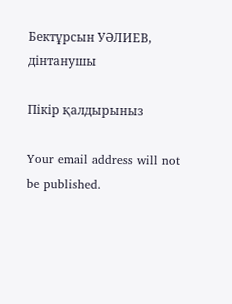Бектұрсын УӘЛИЕВ,
дінтанушы

Пікір қалдырыныз

Your email address will not be published.